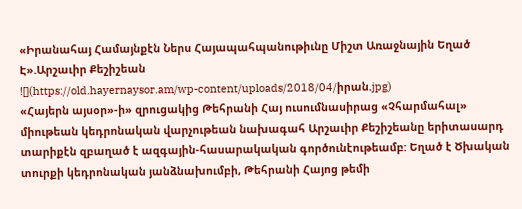«Իրանահայ Համայնքէն Ներս Հայապահպանութիւնը Միշտ Առաջնային Եղած Է».Արշաւիր Քեշիշեան
![](https://old.hayernaysor.am/wp-content/uploads/2018/04/իրան.jpg)
«Հայերն այսօր»-ի» զրուցակից Թեհրանի Հայ ուսումնասիրաց «Չհարմահալ» միութեան կեդրոնական վարչութեան նախագահ Արշաւիր Քեշիշեանը երիտասարդ տարիքէն զբաղած է ազգային-հասարակական գործունէութեամբ: Եղած է Ծխական տուրքի կեդրոնական յանձնախումբի, Թեհրանի Հայոց թեմի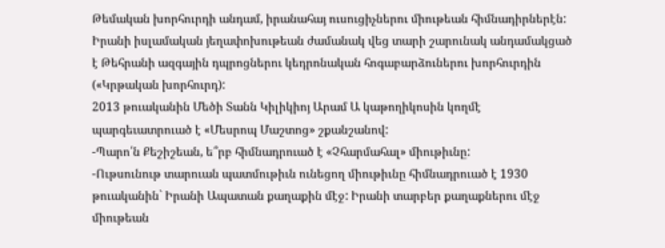Թեմական խորհուրդի անդամ, իրանահայ ուսուցիչներու միութեան հիմնադիրներէն: Իրանի իսլամական յեղափոխութեան ժամանակ վեց տարի շարունակ անդամակցած է Թեհրանի ազգային դպրոցներու կեդրոնական հոգաբարձուներու խորհուրդին («Կրթական խորհուրդ):
2013 թուականին Մեծի Տանն Կիլիկիոյ Արամ Ա կաթողիկոսին կողմէ պարգեւատրուած է «Մեսրոպ Մաշտոց» շքանշանով:
-Պարո՛ն Քեշիշեան, ե՞րբ հիմնադրուած է «Չհարմահալ» միութիւնը:
-Ութսունութ տարուան պատմութիւն ունեցող միութիւնը հիմնադրուած է 1930 թուականին` Իրանի Ապատան քաղաքին մէջ: Իրանի տարբեր քաղաքներու մէջ միութեան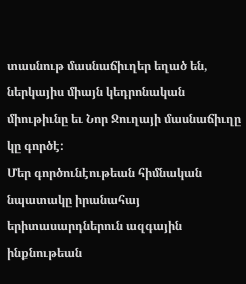տասնութ մասնաճիւղեր եղած են, ներկայիս միայն կեդրոնական միութիւնը եւ Նոր Ջուղայի մասնաճիւղը կը գործէ:
Մեր գործունէութեան հիմնական նպատակը իրանահայ երիտասարդներուն ազգային ինքնութեան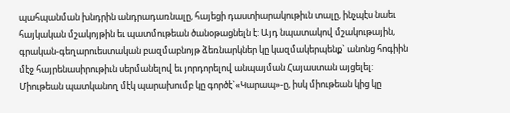պահպանման խնդրին անդրադառնալը, հայեցի դաստիարակութիւն տալը, ինչպէս նաեւ հայկական մշակոյթին եւ պատմութեան ծանօթացնելն է: Այդ նպատակով մշակութային, գրական-գեղարուեստական բազմաբնոյթ ձեռնարկներ կը կազմակերպենք` անոնց հոգիին մէջ հայրենասիրութիւն սերմանելով եւ յորդորելով անպայման Հայաստան այցելել:
Միութեան պատկանող մէկ պարախումբ կը գործէ`«Կարապ»-ը, իսկ միութեան կից կը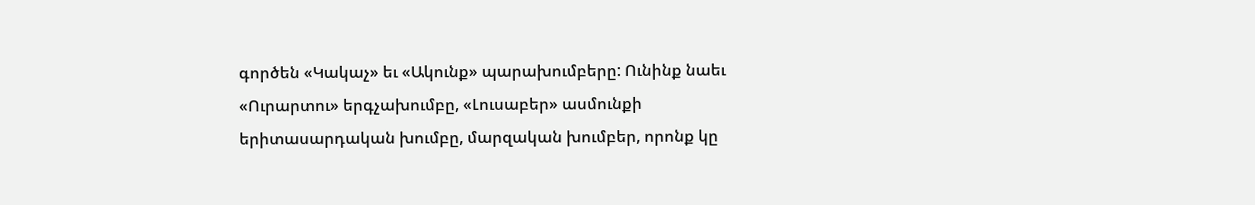գործեն «Կակաչ» եւ «Ակունք» պարախումբերը: Ունինք նաեւ «Ուրարտու» երգչախումբը, «Լուսաբեր» ասմունքի երիտասարդական խումբը, մարզական խումբեր, որոնք կը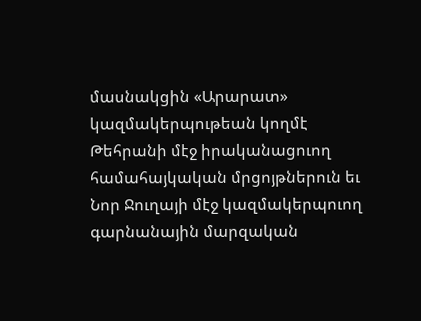մասնակցին «Արարատ» կազմակերպութեան կողմէ Թեհրանի մէջ իրականացուող համահայկական մրցոյթներուն եւ Նոր Ջուղայի մէջ կազմակերպուող գարնանային մարզական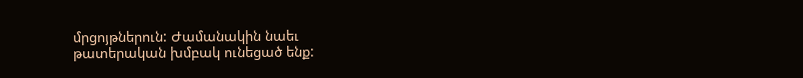մրցոյթներուն: Ժամանակին նաեւ թատերական խմբակ ունեցած ենք: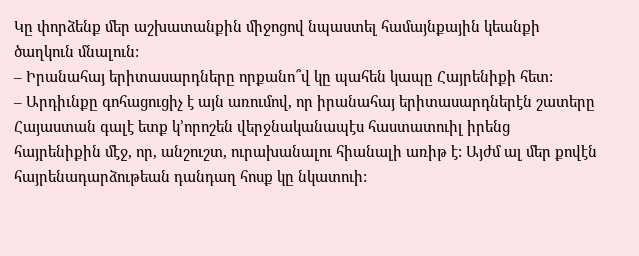Կը փորձենք մեր աշխատանքին միջոցով նպաստել համայնքային կեանքի ծաղկուն մնալուն:
– Իրանահայ երիտասարդները որքանո՞վ կը պահեն կապը Հայրենիքի հետ:
– Արդիւնքը գոհացուցիչ է այն առումով, որ իրանահայ երիտասարդներէն շատերը Հայաստան գալէ ետք կ’որոշեն վերջնականապէս հաստատուիլ իրենց հայրենիքին մէջ, որ, անշուշտ, ուրախանալու հիանալի առիթ է: Այժմ ալ մեր քովէն հայրենադարձութեան դանդաղ հոսք կը նկատուի: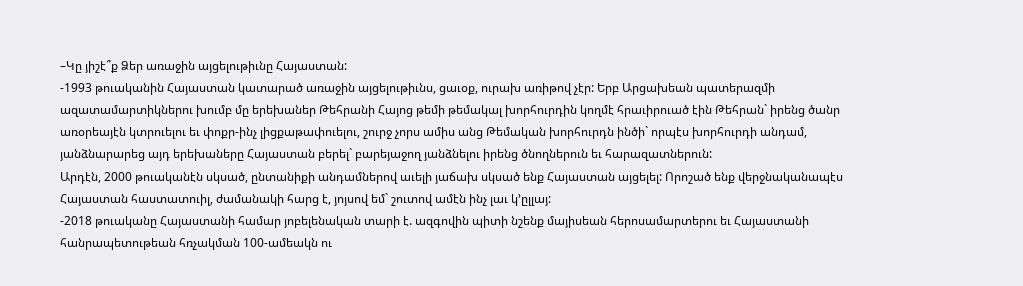–Կը յիշէ՞ք Ձեր առաջին այցելութիւնը Հայաստան:
-1993 թուականին Հայաստան կատարած առաջին այցելութիւնս, ցաւօք, ուրախ առիթով չէր: Երբ Արցախեան պատերազմի ազատամարտիկներու խումբ մը երեխաներ Թեհրանի Հայոց թեմի թեմակալ խորհուրդին կողմէ հրաւիրուած էին Թեհրան` իրենց ծանր առօրեայէն կտրուելու եւ փոքր-ինչ լիցքաթափուելու, շուրջ չորս ամիս անց Թեմական խորհուրդն ինծի` որպէս խորհուրդի անդամ, յանձնարարեց այդ երեխաները Հայաստան բերել` բարեյաջող յանձնելու իրենց ծնողներուն եւ հարազատներուն:
Արդէն, 2000 թուականէն սկսած, ընտանիքի անդամներով աւելի յաճախ սկսած ենք Հայաստան այցելել: Որոշած ենք վերջնականապէս Հայաստան հաստատուիլ, ժամանակի հարց է, յոյսով եմ` շուտով ամէն ինչ լաւ կ’ըլլայ:
-2018 թուականը Հայաստանի համար յոբելենական տարի է. ազգովին պիտի նշենք մայիսեան հերոսամարտերու եւ Հայաստանի հանրապետութեան հռչակման 100-ամեակն ու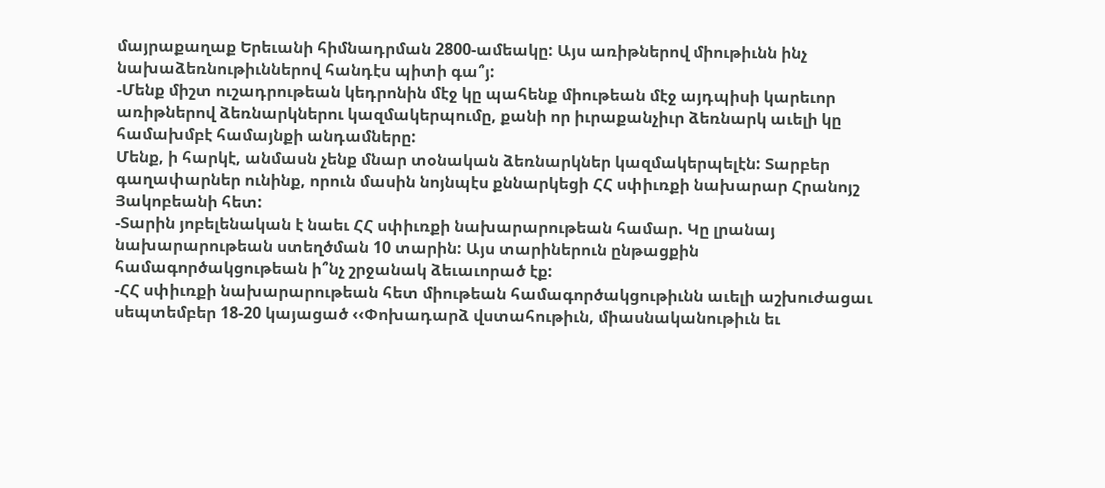մայրաքաղաք Երեւանի հիմնադրման 2800-ամեակը: Այս առիթներով միութիւնն ինչ նախաձեռնութիւններով հանդէս պիտի գա՞յ:
-Մենք միշտ ուշադրութեան կեդրոնին մէջ կը պահենք միութեան մէջ այդպիսի կարեւոր առիթներով ձեռնարկներու կազմակերպումը, քանի որ իւրաքանչիւր ձեռնարկ աւելի կը համախմբէ համայնքի անդամները:
Մենք, ի հարկէ, անմասն չենք մնար տօնական ձեռնարկներ կազմակերպելէն: Տարբեր գաղափարներ ունինք, որուն մասին նոյնպէս քննարկեցի ՀՀ սփիւռքի նախարար Հրանոյշ Յակոբեանի հետ:
-Տարին յոբելենական է նաեւ ՀՀ սփիւռքի նախարարութեան համար. Կը լրանայ նախարարութեան ստեղծման 10 տարին: Այս տարիներուն ընթացքին համագործակցութեան ի՞նչ շրջանակ ձեւաւորած էք:
-ՀՀ սփիւռքի նախարարութեան հետ միութեան համագործակցութիւնն աւելի աշխուժացաւ սեպտեմբեր 18-20 կայացած ‹‹Փոխադարձ վստահութիւն, միասնականութիւն եւ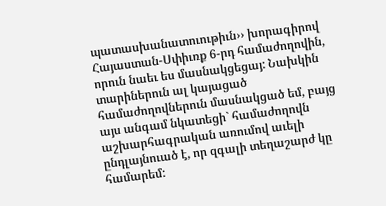պատասխանատուութիւն›› խորագիրով Հայաստան-Սփիւռք 6-րդ համաժողովին, որուն նաեւ ես մասնակցեցայ: Նախկին տարիներուն ալ կայացած համաժողովներուն մասնակցած եմ, բայց այս անգամ նկատեցի` համաժողովն աշխարհագրական առումով աւելի ընդլայնուած է, որ զգալի տեղաշարժ կը համարեմ: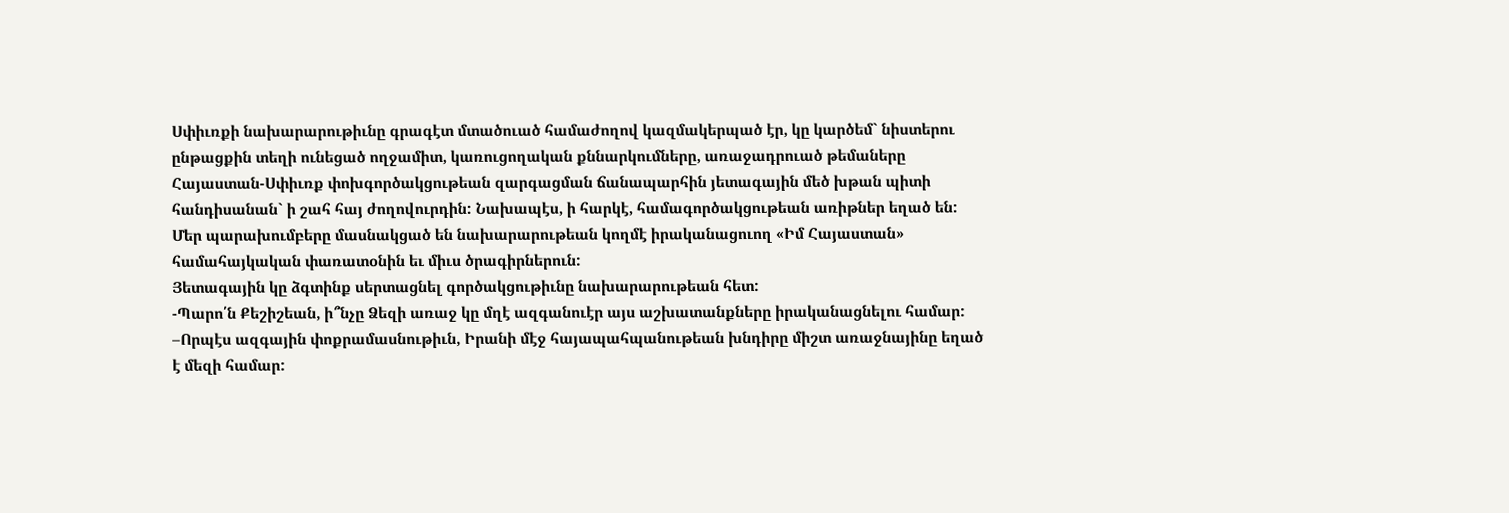Սփիւռքի նախարարութիւնը գրագէտ մտածուած համաժողով կազմակերպած էր, կը կարծեմ` նիստերու ընթացքին տեղի ունեցած ողջամիտ, կառուցողական քննարկումները, առաջադրուած թեմաները Հայաստան-Սփիւռք փոխգործակցութեան զարգացման ճանապարհին յետագային մեծ խթան պիտի հանդիսանան` ի շահ հայ ժողովուրդին: Նախապէս, ի հարկէ, համագործակցութեան առիթներ եղած են:
Մեր պարախումբերը մասնակցած են նախարարութեան կողմէ իրականացուող «Իմ Հայաստան» համահայկական փառատօնին եւ միւս ծրագիրներուն:
Յետագային կը ձգտինք սերտացնել գործակցութիւնը նախարարութեան հետ:
-Պարո՛ն Քեշիշեան, ի՞նչը Ձեզի առաջ կը մղէ ազգանուէր այս աշխատանքները իրականացնելու համար:
–Որպէս ազգային փոքրամասնութիւն, Իրանի մէջ հայապահպանութեան խնդիրը միշտ առաջնայինը եղած է մեզի համար: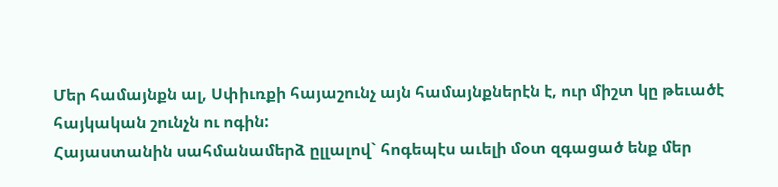Մեր համայնքն ալ, Սփիւռքի հայաշունչ այն համայնքներէն է, ուր միշտ կը թեւածէ հայկական շունչն ու ոգին:
Հայաստանին սահմանամերձ ըլլալով` հոգեպէս աւելի մօտ զգացած ենք մեր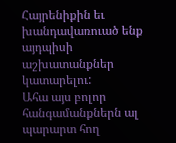Հայրենիքին եւ խանդավառուած ենք այդպիսի աշխատանքներ կատարելու:
Ահա այս բոլոր հանգամանքներն ալ պարարտ հող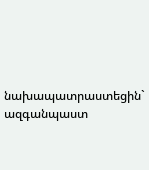նախապատրաստեցին` ազգանպաստ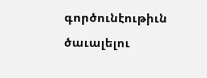գործունէութիւն ծաւալելու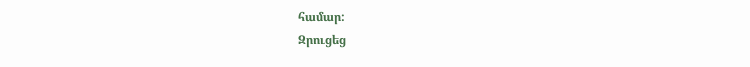համար:
Զրուցեց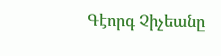Գէորգ Չիչեանը